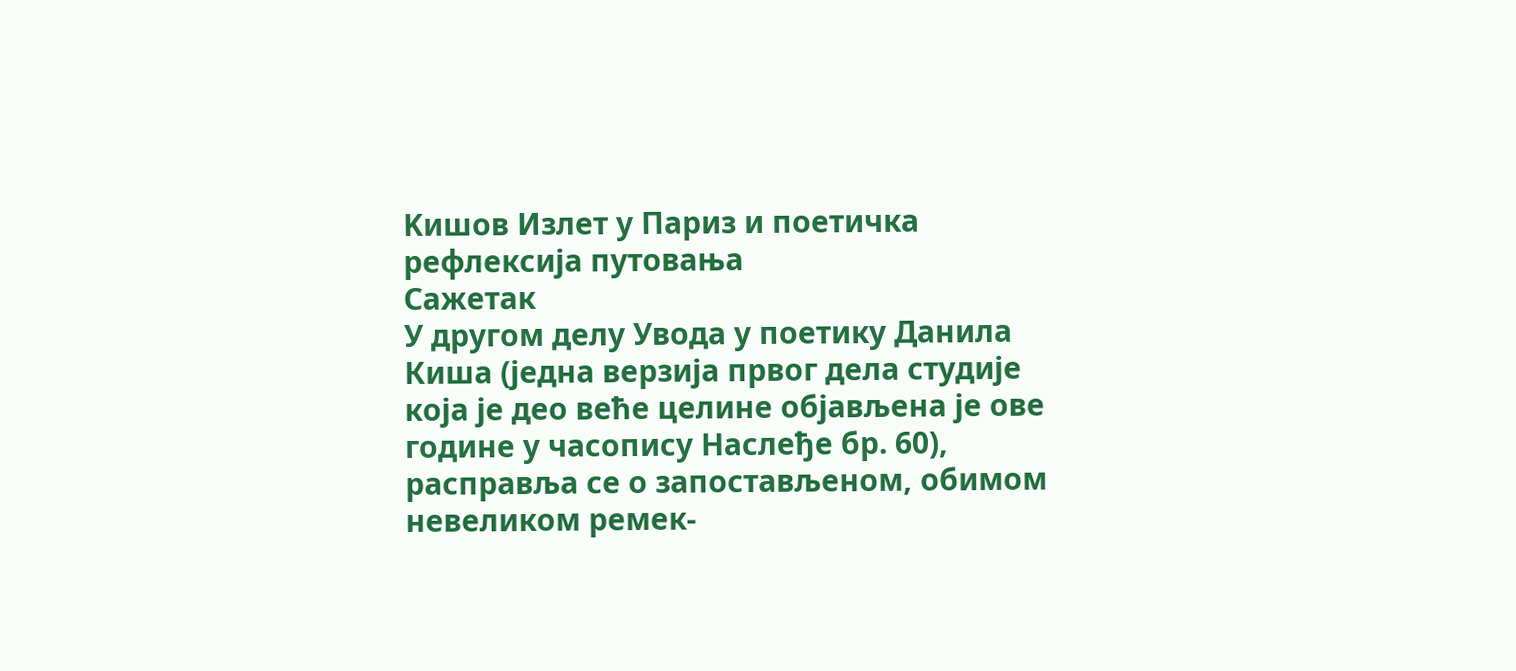Kишов Излет у Париз и поетичка рефлексија путовања
Сажетак
У другом делу Увода у поетику Данила Киша (једна верзија првог дела студије која је део веће целине објављена је ове године у часопису Наслеђе бр. 60), расправља се о запостављеном, обимом невеликом ремек-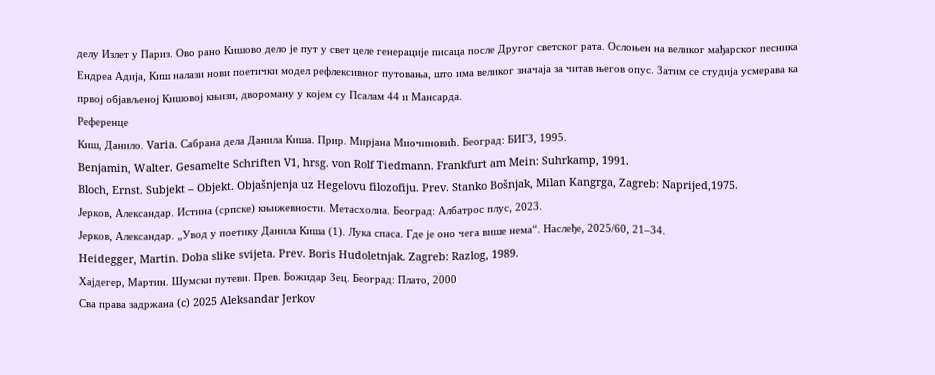делу Излет у Париз. Ово рано Кишово дело је пут у свет целе генерације писаца после Другог светског рата. Ослоњен на великог мађарског песника Ендреa Адија, Киш налази нови поетички модел рефлексивног путовања, што има великог значаја за читав његов опус. Затим се студија усмерава ка првој објављеној Кишовој књизи, двороману у којем су Псалам 44 и Мансарда.
Референце
Киш, Данило. Varia. Сабрана дела Данила Киша. Прир. Мирјана Миочиновић. Београд: БИГЗ, 1995.
Benjamin, Walter. Gesamelte Schriften V1, hrsg. von Rolf Tiedmann. Frankfurt am Mein: Suhrkamp, 1991.
Bloch, Ernst. Subjekt – Objekt. Objašnjenja uz Hegelovu filozofiju. Prev. Stanko Bošnjak, Milan Kangrga, Zagreb: Naprijed,1975.
Јерков, Александар. Истина (српске) књижевности. Метасхолиа. Београд: Албатрос плус, 2023.
Јерков, Александар. „Увод у поетику Данила Киша (1). Лука спаса. Где је оно чега више нема“. Наслеђе, 2025/60, 21–34.
Heidegger, Martin. Doba slike svijeta. Prev. Boris Hudoletnjak. Zagreb: Razlog, 1989.
Хајдегер, Мартин. Шумски путеви. Прев. Божидар Зец. Београд: Плато, 2000
Сва права задржана (c) 2025 Aleksandar Jerkov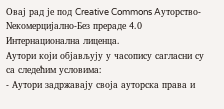Овај рад је под Creative Commons Aуторство-Nекомерцијално-Без прераде 4.0 Интернационална лиценца.
Аутори који објављују у часопису сагласни су са следећим условима:
- Аутори задржавају своја ауторска права и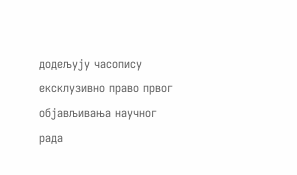додељују часопису ексклузивно право првог објављивања научног рада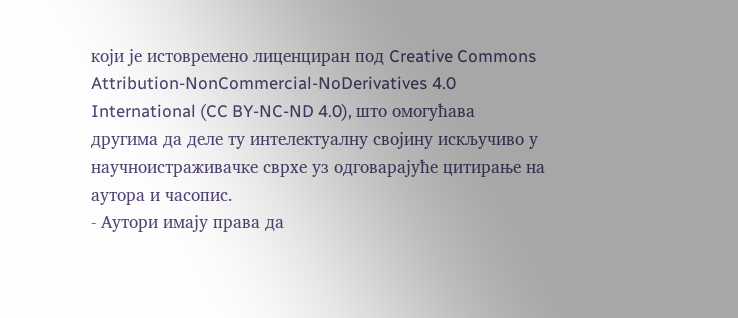који је истовремено лиценциран под Creative Commons Attribution-NonCommercial-NoDerivatives 4.0 International (CC BY-NC-ND 4.0), што омогућава другима да деле ту интелектуалну својину искључиво у научноистраживачке сврхе уз одговарајуће цитирање на аутора и часопис.
- Аутори имају права да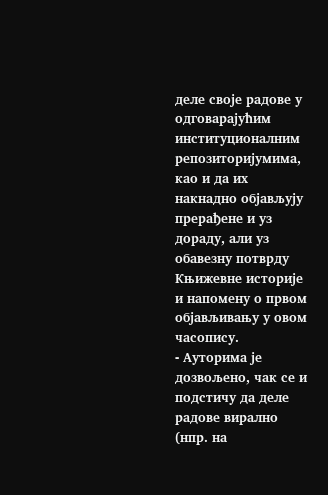деле своје радове у одговарајућим институционалним репозиторијумима, као и да их накнадно објављују прерађене и уз дораду, али уз обавезну потврду Књижевне историје и напомену о првом објављивању у овом часопису.
- Ауторима је дозвољено, чак се и подстичу да деле радове вирално (нпр. на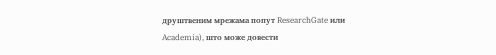друштвеним мрежама попут ResearchGate или Academia), што може довести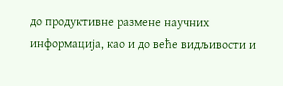до продуктивне размене научних информација, као и до веће видљивости и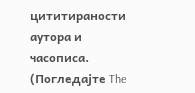цититираности аутора и часописа. (Погледајте The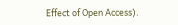Effect of Open Access).